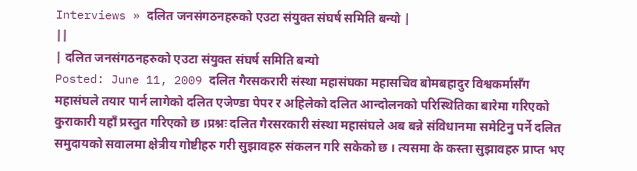Interviews » दलित जनसंगठनहरुको एउटा संयुक्त संघर्ष समिति बन्यो |
||
| दलित जनसंगठनहरुको एउटा संयुक्त संघर्ष समिति बन्यो
Posted: June 11, 2009 दलित गैरसकरारी संस्था महासंघका महासचिव बोमबहादुर विश्वकर्मासँग महासंघले तयार पार्न लागेको दलित एजेण्डा पेपर र अहिलेको दलित आन्दोलनको परिस्थितिका बारेमा गरिएको कुराकारी यहाँ प्रस्तुत गरिएको छ ।प्रश्नः दलित गैरसरकारी संस्था महासंघले अब बन्ने संविधानमा समेटिनु पर्ने दलित समुदायको सवालमा क्षेत्रीय गोष्टीहरु गरी सुझावहरु संकलन गरि सकेको छ । त्यसमा के कस्ता सुझावहरु प्राप्त भए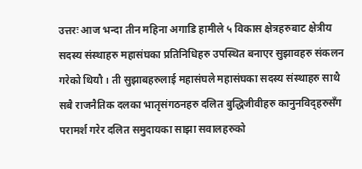उत्तरः आज भन्दा तीन महिना अगाडि हामीले ५ विकास क्षेत्रहरुबाट क्षेत्रीय सदस्य संस्थाहरु महासंघका प्रतिनिधिहरु उपस्थित बनाएर सुझावहरु संकलन गरेको थियौ । ती सुझाबहरुलाई महासंघले महासंघका सदस्य संस्थाहरु साथै सबै राजनैतिक दलका भातृसंगठनहरु दलित बुद्धिजीवीहरु कानुनविद्हरुसँग परामर्श गरेर दलित समुदायका साझा सवालहरुको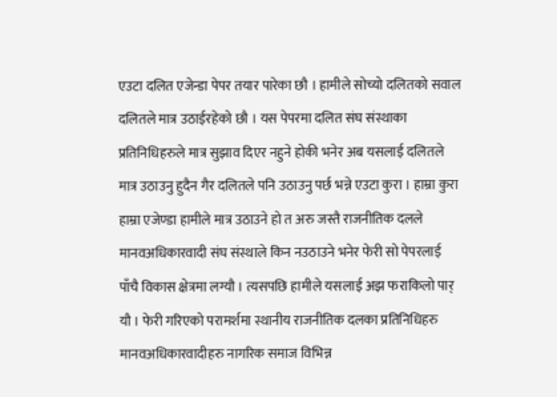एउटा दलित एजेन्डा पेपर तयार पारेका छौ । हामीले सोच्यो दलितको सवाल दलितले मात्र उठाईरहेको छौ । यस पेपरमा दलित संघ संस्थाका प्रतिनिधिहरुले मात्र सुझाव दिएर नहुने होकी भनेर अब यसलाई दलितले मात्र उठाउनु हुदैन गैर दलितले पनि उठाउनु पर्छ भन्ने एउटा कुरा । हाम्रा कुरा हाम्रा एजेण्डा हामीले मात्र उठाउने हो त अरु जस्तै राजनीतिक दलले मानवअधिकारवादी संघ संस्थाले किन नउठाउने भनेर फेरी सो पेपरलाई पाँचै विकास क्षेत्रमा लग्यौ । त्यसपछि हामीले यसलाई अझ फराकिलो पार् यौ । फेरी गरिएको परामर्शमा स्थानीय राजनीतिक दलका प्रतिनिधिहरु मानवअधिकारवादीहरु नागरिक समाज विभिन्न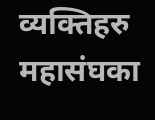व्यक्तिहरु महासंघका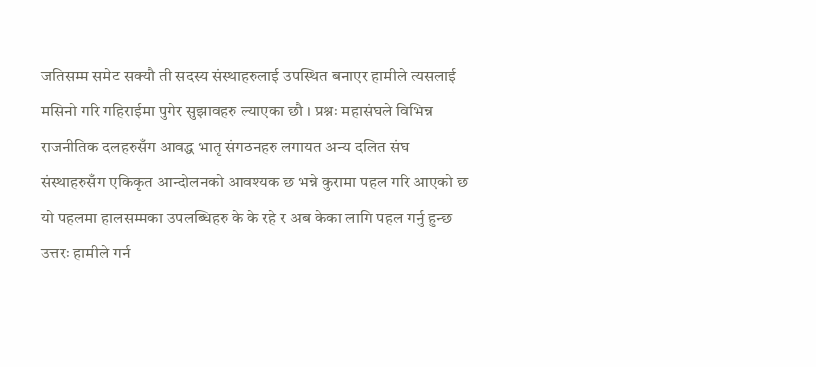जतिसम्म समेट सक्यौ ती सदस्य संस्थाहरुलाई उपस्थित बनाएर हामीले त्यसलाई मसिनो गरि गहिराईमा पुगेर सुझावहरु ल्याएका छौ । प्रश्नः महासंघले विभिन्न राजनीतिक दलहरुसँग आवद्ध भातृ संगठनहरु लगायत अन्य दलित संघ संस्थाहरुसँग एकिकृत आन्दोलनको आवश्यक छ भन्ने कुरामा पहल गरि आएको छ यो पहलमा हालसम्मका उपलब्धिहरु के के रहे र अब केका लागि पहल गर्नु हुन्छ उत्तरः हामीले गर्न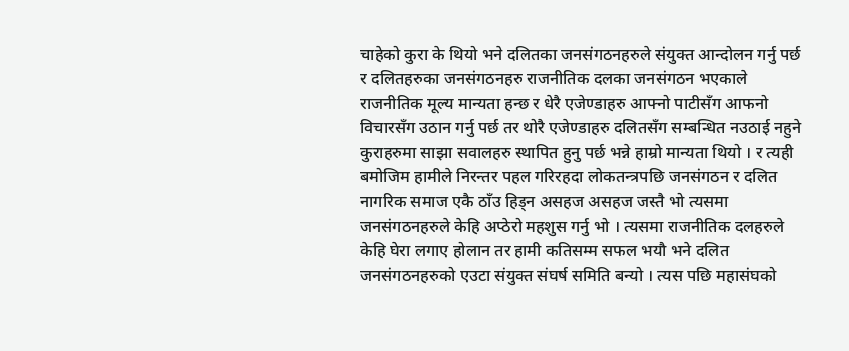चाहेको कुरा के थियो भने दलितका जनसंगठनहरुले संयुक्त आन्दोलन गर्नु पर्छ र दलितहरुका जनसंगठनहरु राजनीतिक दलका जनसंगठन भएकाले राजनीतिक मूल्य मान्यता हन्छ र धेरै एजेण्डाहरु आफ्नो पाटीसँग आफनो विचारसँग उठान गर्नु पर्छ तर थोरै एजेण्डाहरु दलितसँग सम्बन्धित नउठाई नहुने कुराहरुमा साझा सवालहरु स्थापित हुनु पर्छ भन्ने हाम्रो मान्यता थियो । र त्यही बमोजिम हामीले निरन्तर पहल गरिरहदा लोकतन्त्रपछि जनसंगठन र दलित नागरिक समाज एकै ठाँउ हिड्न असहज असहज जस्तै भो त्यसमा जनसंगठनहरुले केहि अप्ठेरो महशुस गर्नु भो । त्यसमा राजनीतिक दलहरुले केहि घेरा लगाए होलान तर हामी कतिसम्म सफल भयौ भने दलित जनसंगठनहरुको एउटा संयुक्त संघर्ष समिति बन्यो । त्यस पछि महासंघको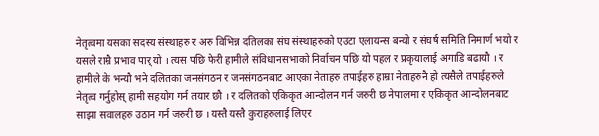नेतृत्वमा यसका सदस्य संस्थाहरु र अरु विभिन्न दतिलका संघ संस्थाहरुको एउटा एलायन्स बन्यो र संघर्ष समिति निमार्ण भयो र यसले राम्रै प्रभाव पार् यो । त्यस पछि फेरी हामीले संविधानसभाको निर्वाचन पछि यो पहल र प्रकृयालाई अगाडि बढायौ । र हामीले के भन्यौ भने दलितका जनसंगठन र जनसंगठनबाट आएका नेताहरु तपाईहरु हाम्रा नेताहरुनै हो त्यसैले तपाईहरुले नेतृत्व गर्नुहोस् हामी सहयोग गर्न तयार छौ । र दलितको एकिकृत आन्दोलन गर्न जरुरी छ नेपालमा र एकिकृत आन्दोलनबाट साझा सवालहरु उठान गर्न जरुरी छ । यस्तै यस्तै कुराहरुलाई लिएर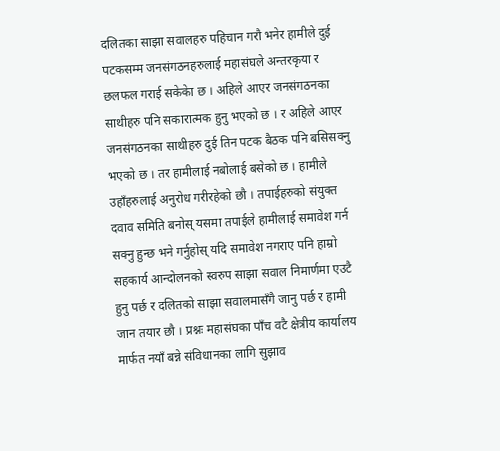दलितका साझा सवालहरु पहिचान गरौ भनेर हामीले दुई पटकसम्म जनसंगठनहरुलाई महासंघले अन्तरकृया र छलफल गराई सकेकेा छ । अहिले आएर जनसंगठनका साथीहरु पनि सकारात्मक हुनु भएको छ । र अहिले आएर जनसंगठनका साथीहरु दुई तिन पटक बैठक पनि बसिसक्नु भएको छ । तर हामीलाई नबोलाई बसेको छ । हामीले उहाँहरुलाई अनुरोध गरीरहेको छौ । तपाईहरुको संयुक्त दवाव समिति बनोस् यसमा तपाईले हामीलाई समावेश गर्न सक्नु हुन्छ भने गर्नुहोस् यदि समावेश नगराए पनि हाम्रो सहकार्य आन्दोलनको स्वरुप साझा सवाल निमार्णमा एउटै हुनु पर्छ र दलितको साझा सवालमासँगै जानु पर्छ र हामी जान तयार छौ । प्रश्नः महासंघका पाँच वटै क्षेत्रीय कार्यालय मार्फत नयाँ बन्ने संविधानका लागि सुझाव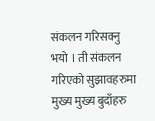संकलन गरिसक्नु भयो । ती संकलन गरिएको सुझावहरुमा मुख्य मुख्य बुदाँहरु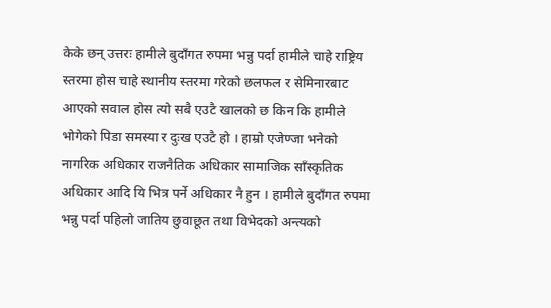केके छन् उत्तरः हामीले बुदाँगत रुपमा भन्नु पर्दा हामीले चाहे राष्ट्रिय स्तरमा होस चाहे स्थानीय स्तरमा गरेको छलफल र सेमिनारबाट आएको सवाल होस त्यो सबै एउटै खालको छ किन कि हामीले भोगेको पिडा समस्या र दुःख एउटै हो । हाम्रो एजेण्जा भनेको नागरिक अधिकार राजनैतिक अधिकार सामाजिक साँस्कृतिक अधिकार आदि यि भित्र पर्ने अधिकार नै हुन । हामीले बुदाँगत रुपमा भन्नु पर्दा पहिलो जातिय छुवाछूत तथा विभेदको अन्त्यको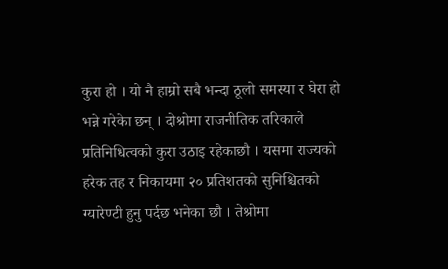कुरा हो । यो नै हाम्रो सबै भन्दा ठूलो समस्या र घेरा हो भन्ने गरेकेा छन् । दोश्रोमा राजनीतिक तरिकाले प्रतिनिधित्वको कुरा उठाइ रहेकाछौ । यसमा राज्यको हरेक तह र निकायमा २० प्रतिशतको सुनिश्चितको ग्यारेण्टी हुनु पर्दछ भनेका छौ । तेश्रोमा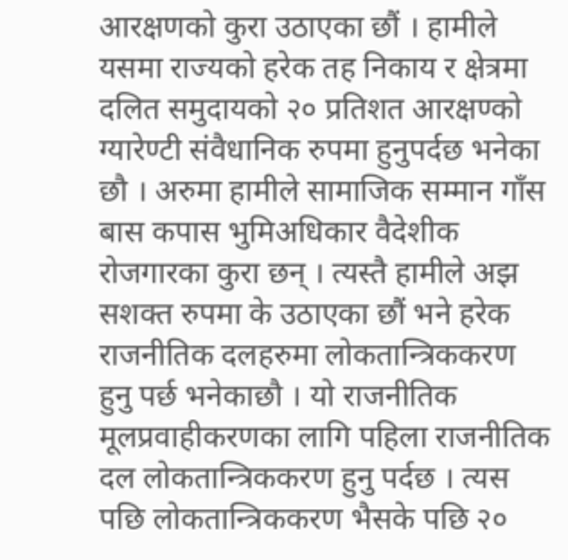आरक्षणको कुरा उठाएका छौं । हामीले यसमा राज्यको हरेक तह निकाय र क्षेत्रमा दलित समुदायको २० प्रतिशत आरक्षण्को ग्यारेण्टी संवैधानिक रुपमा हुनुपर्दछ भनेका छौ । अरुमा हामीले सामाजिक सम्मान गाँस बास कपास भुमिअधिकार वैदेशीक रोजगारका कुरा छन् । त्यस्तै हामीले अझ सशक्त रुपमा के उठाएका छौं भने हरेक राजनीतिक दलहरुमा लोकतान्त्रिककरण हुनु पर्छ भनेकाछौ । यो राजनीतिक मूलप्रवाहीकरणका लागि पहिला राजनीतिक दल लोकतान्त्रिककरण हुनु पर्दछ । त्यस पछि लोकतान्त्रिककरण भैसके पछि २०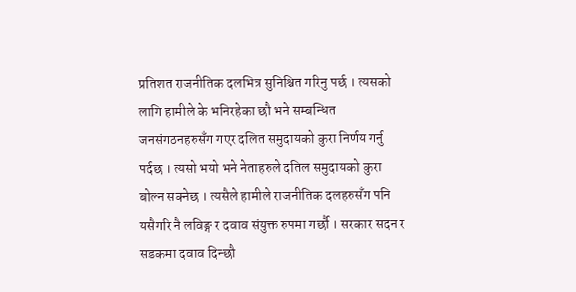प्रतिशत राजनीतिक दलभित्र सुनिश्चित गरिनु पर्छ । त्यसको लागि हामीले के भनिरहेका छौ भने सम्बन्धित जनसंगठनहरुसँग गएर दलित समुदायको कुरा निर्णय गर्नु पर्दछ । त्यसो भयो भने नेताहरुले दतिल समुदायको कुरा बोल्न सक्नेछ । त्यसैले हामीले राजनीतिक दलहरुसँग पनि यसैगरि नै लविङ्ग र दवाव संयुक्त रुपमा गर्छौ । सरकार सदन र सडकमा दवाव दिन्छौ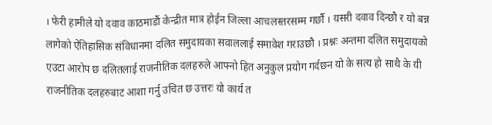। फेरी हामीले यो दवाव काठमाडौं केन्द्रीत मात्र होईन जिल्ला आचलस्तरसम्म गर्छौ । यसरी दवाव दिन्छौ र यो बन्न लागेको ऐतिहासिक संविधानमा दलित समुदायका सवाललाई समावेश गराउछौ । प्रश्नः अन्तमा दलित समुदायको एउटा आरोप छ दलितलाई राजनीतिक दलहरुले आफ्नो हित अनुकुल प्रयोग गर्दछन यो के सत्य हो साथै के यी राजनीतिक दलहरुबाट आशा गर्नु उचित छ उत्तरः यो कार्य त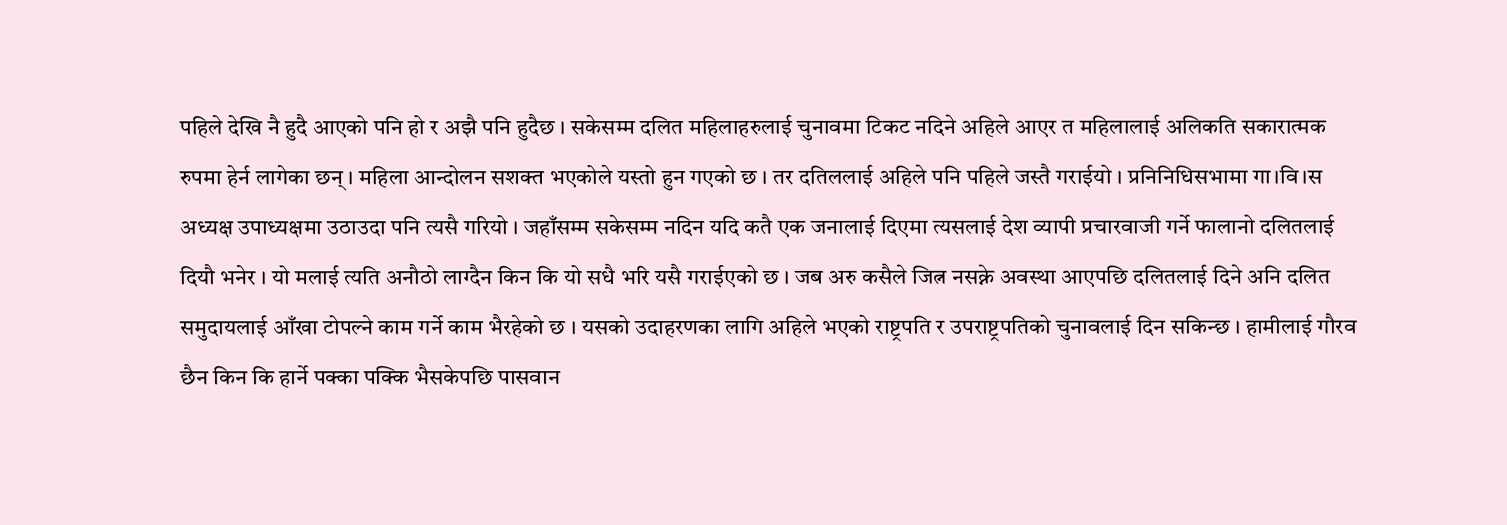पहिले देखि नै हुदै आएको पनि हो र अझै पनि हुदैछ । सकेसम्म दलित महिलाहरुलाई चुनावमा टिकट नदिने अहिले आएर त महिलालाई अलिकति सकारात्मक रुपमा हेर्न लागेका छन् । महिला आन्दोलन सशक्त भएकोले यस्तो हुन गएको छ । तर दतिललाई अहिले पनि पहिले जस्तै गराईयो । प्रनिनिधिसभामा गा।वि।स अध्यक्ष उपाध्यक्षमा उठाउदा पनि त्यसै गरियो । जहाँसम्म सकेसम्म नदिन यदि कतै एक जनालाई दिएमा त्यसलाई देश व्यापी प्रचारवाजी गर्ने फालानो दलितलाई दियौ भनेर । यो मलाई त्यति अनौठो लाग्दैन किन कि यो सधै भरि यसै गराईएको छ । जब अरु कसैले जित्न नसक्ने अवस्था आएपछि दलितलाई दिने अनि दलित समुदायलाई आँखा टोपल्ने काम गर्ने काम भैरहेको छ । यसको उदाहरणका लागि अहिले भएको राष्ट्रपति र उपराष्ट्रपतिको चुनावलाई दिन सकिन्छ । हामीलाई गौरव छैन किन कि हार्ने पक्का पक्कि भैसकेपछि पासवान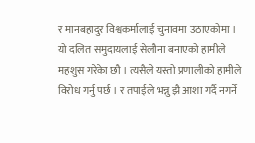र मानबहादुर विश्वकर्मालाई चुनावमा उठाएकोमा । यो दलित समुदायलाई सेलौना बनाएको हामीले महशुस गरेकेा छौ । त्यसैले यस्तो प्रणालीको हामीले विरोध गर्नु पर्छ । र तपाईले भन्नु झै आशा गर्दै नगर्ने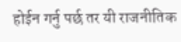होईन गर्नु पर्छ तर यी राजनीतिक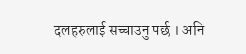दलहरुलाई सच्चाउनु पर्छ । अनि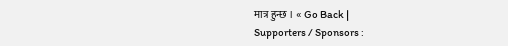मात्र हुन्छ । « Go Back |
Supporters / Sponsors :